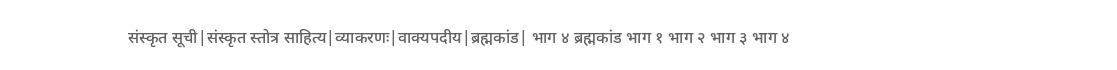संस्कृत सूची|संस्कृत स्तोत्र साहित्य|व्याकरणः|वाक्यपदीय|ब्रह्मकांड| भाग ४ ब्रह्मकांड भाग १ भाग २ भाग ३ भाग ४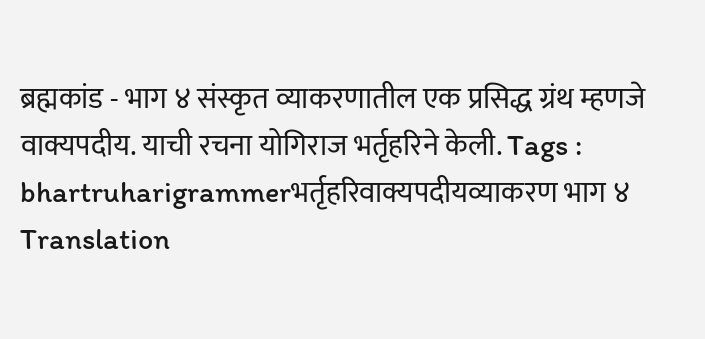ब्रह्मकांड - भाग ४ संस्कृत व्याकरणातील एक प्रसिद्ध ग्रंथ म्हणजे वाक्यपदीय. याची रचना योगिराज भर्तृहरिने केली. Tags : bhartruharigrammerभर्तृहरिवाक्यपदीयव्याकरण भाग ४ Translation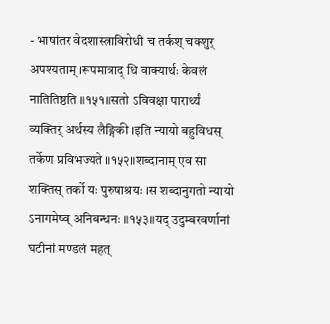- भाषांतर वेदशास्त्राविरोधी च तर्कश् चक्शुर् अपश्यताम् ।रूपमात्राद् धि वाक्यार्थः केवलं नातितिष्ठति ॥१५१॥सतो ऽविवक्षा पारार्थ्यं व्यक्तिर् अर्थस्य लैङ्गिकी ।इति न्यायो बहुविधस् तर्केण प्रविभज्यते ॥१५२॥शब्दानाम् एव सा शक्तिस् तर्को यः पुरुषाश्रयः ।स शब्दानुगतो न्यायो ऽनागमेष्व् अनिबन्धनः ॥१५३॥यद् उदुम्बरवर्णानां घटीनां मण्डलं महत्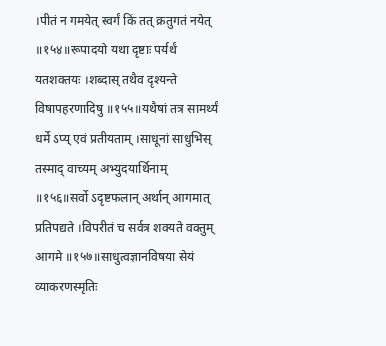।पीतं न गमयेत् स्वर्गं किं तत् क्रतुगतं नयेत् ॥१५४॥रूपादयो यथा दृष्टाः पर्यर्थं यतशक्तयः ।शब्दास् तथैव दृश्यन्ते विषापहरणादिषु ॥१५५॥यथैषां तत्र सामर्थ्यं धर्मे ऽप्य् एवं प्रतीयताम् ।साधूनां साधुभिस् तस्माद् वाच्यम् अभ्युदयार्थिनाम् ॥१५६॥सर्वो ऽदृष्टफलान् अर्थान् आगमात् प्रतिपद्यते ।विपरीतं च सर्वत्र शक्यते वक्तुम् आगमे ॥१५७॥साधुत्वज्ञानविषया सेयं व्याकरणस्मृतिः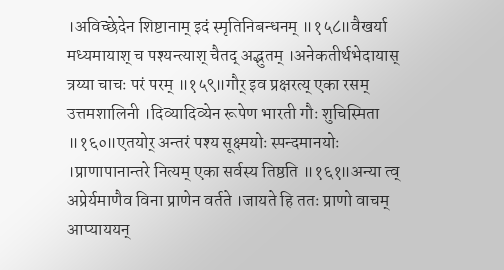।अविच्छेदेन शिष्टानाम् इदं स्मृतिनिबन्धनम् ॥१५८॥वैखर्या मध्यमायाश् च पश्यन्त्याश् चैतद् अद्भुतम् ।अनेकतीर्थभेदायास् त्रय्या चाचः परं परम् ॥१५९॥गौर् इव प्रक्षरत्य् एका रसम् उत्तमशालिनी ।दिव्यादिव्येन रूपेण भारती गौः शुचिस्मिता ॥१६०॥एतयोर् अन्तरं पश्य सूक्ष्मयोः स्पन्दमानयोः ।प्राणापानान्तरे नित्यम् एका सर्वस्य तिष्ठति ॥१६१॥अन्या त्व् अप्रेर्यमाणैव विना प्राणेन वर्तते ।जायते हि ततः प्राणो वाचम् आप्याययन्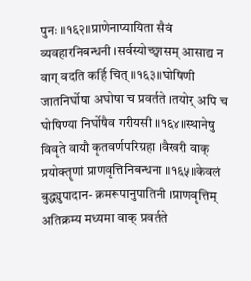पुनः ॥१६२॥प्राणेनाप्यायिता सैवं व्यवहारनिबन्धनी ।सर्वस्योच्छ्वासम् आसाद्य न वाग् वदति कर्हि चित् ॥१६३॥घोषिणी जातनिर्घोषा अघोषा च प्रवर्तते ।तयोर् अपि च घोषिण्या निर्घोषैव गरीयसी ॥१६४॥स्थानेषु विवृते वायौ कृतवर्णपरिग्रहा ।वैखरी वाक् प्रयोक्तॄणां प्राणवृत्तिनिबन्धना ॥१६५॥केवलं बुद्ध्युपादान- क्रमरूपानुपातिनी ।प्राणवृत्तिम् अतिक्रम्य मध्यमा वाक् प्रवर्तते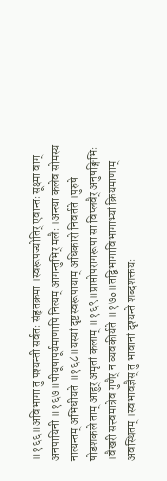॥१६६॥अविभागा तु पश्यन्ती सर्वतः संहृतक्रमा ।स्वरूपज्योतिर् एवान्तः सूक्ष्मा वाग् अनपायिनी ॥१६७॥पीयूषापूर्यमाणापि नित्यम् आगन्तुभिर् मलैः ।अन्त्या कलेव सोमस्य नात्यन्तम् अभिधीयते ॥१६८॥यस्यां दृष्टस्वरूपायाम् अधिकारो निवर्तते ।पुरुषे षोडशकले ताम् आहुर् अमृतां कलाम् ॥१६९॥प्राप्तोपरागरूपा सा विप्लवैर् अनुषङ्गिभिः ।वैखरी सत्त्वमात्रेव गुणैर् न व्यवकीर्यते ॥१७०॥तद्विभागाविभागाभ्यां क्रियमाणाम् अवस्थितम् ।स्वभावज्ञैस् तु भावानां दृश्यन्ते शब्दशक्तयः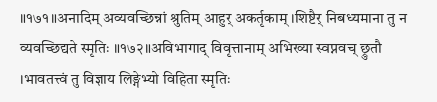॥१७१॥अनादिम् अव्यवच्छिन्नां श्रुतिम् आहुर् अकर्तृकाम् ।शिष्टैर् निबध्यमाना तु न व्यवच्छिद्यते स्मृतिः ॥१७२॥अविभागाद् विवृत्तानाम् अभिख्या स्वप्नवच् छ्रुतौ ।भावतत्त्वं तु विज्ञाय लिङ्गेभ्यो विहिता स्मृतिः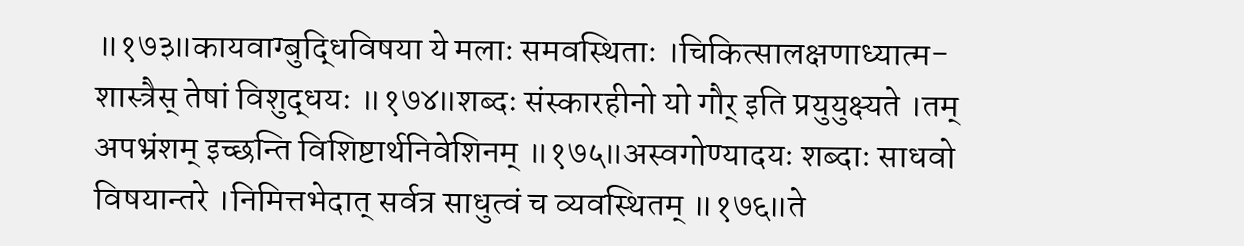॥१७३॥कायवाग्बुद्धिविषया ये मलाः समवस्थिताः ।चिकित्सालक्षणाध्यात्म- शास्त्रैस् तेषां विशुद्धयः ॥१७४॥शब्दः संस्कारहीनो यो गौर् इति प्रयुयुक्ष्यते ।तम् अपभ्रंशम् इच्छन्ति विशिष्टार्थनिवेशिनम् ॥१७५॥अस्वगोण्यादयः शब्दाः साधवो विषयान्तरे ।निमित्तभेदात् सर्वत्र साधुत्वं च व्यवस्थितम् ॥१७६॥ते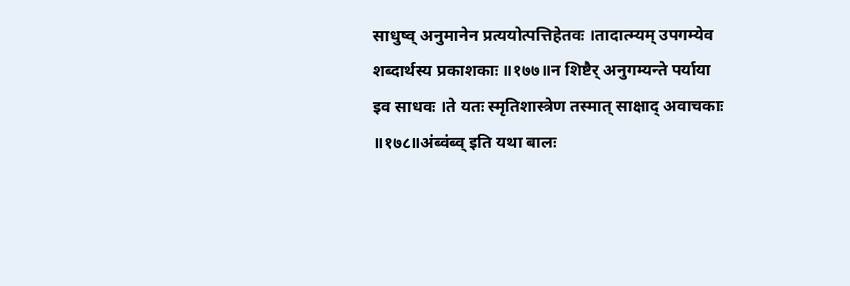साधुष्व् अनुमानेन प्रत्ययोत्पत्तिहेतवः ।तादात्म्यम् उपगम्येव शब्दार्थस्य प्रकाशकाः ॥१७७॥न शिष्टैर् अनुगम्यन्ते पर्याया इव साधवः ।ते यतः स्मृतिशास्त्रेण तस्मात् साक्षाद् अवाचकाः ॥१७८॥अंब्वंब्व् इति यथा बालः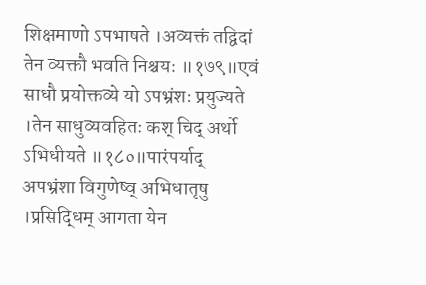शिक्षमाणो ऽपभाषते ।अव्यक्तं तद्विदां तेन व्यक्तौ भवति निश्चयः ॥१७९॥एवं साधौ प्रयोक्तव्ये यो ऽपभ्रंशः प्रयुज्यते ।तेन साधुव्यवहितः कश् चिद् अर्थो ऽभिधीयते ॥१८०॥पारंपर्याद् अपभ्रंशा विगुणेष्व् अभिधातृषु ।प्रसिद्धिम् आगता येन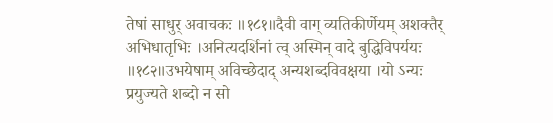तेषां साधुर् अवाचकः ॥१८१॥दैवी वाग् व्यतिकीर्णेयम् अशक्तैर् अभिधातृभिः ।अनित्यदर्शिनां त्व् अस्मिन् वादे बुद्धिविपर्ययः ॥१८२॥उभयेषाम् अविच्छेदाद् अन्यशब्दविवक्षया ।यो ऽन्यः प्रयुज्यते शब्दो न सो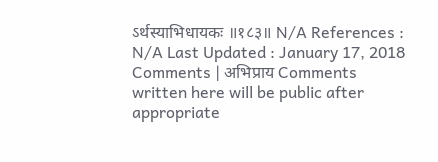ऽर्थस्याभिधायकः ॥१८३॥ N/A References : N/A Last Updated : January 17, 2018 Comments | अभिप्राय Comments written here will be public after appropriate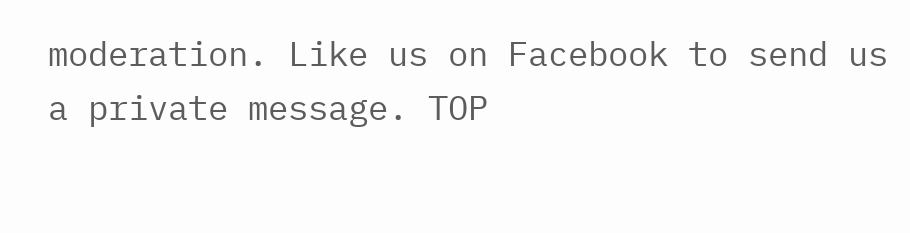moderation. Like us on Facebook to send us a private message. TOP